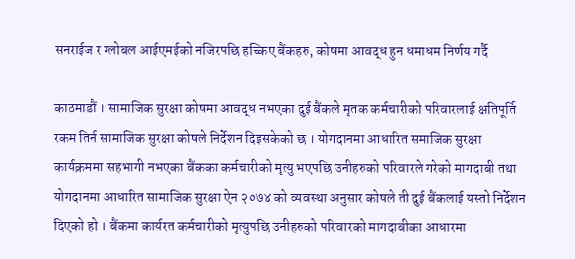सनराईज र ग्लोबल आईएमईको नजिरपछि हच्किए बैंकहरु, कोषमा आवद्ध हुन धमाधम निर्णय गर्दै

काठमाडौं । सामाजिक सुरक्षा कोषमा आवद्ध नभएका दुई बैंकले मृतक कर्मचारीको परिवारलाई क्षतिपूर्ति रकम तिर्न सामाजिक सुरक्षा कोषले निर्देशन दिइसकेको छ । योगदानमा आधारित समाजिक सुरक्षा कार्यक्रममा सहभागी नभएका बैंकका कर्मचारीको मृत्यु भएपछि उनीहरुको परिवारले गरेको मागदाबी तथा योगदानमा आधारित सामाजिक सुरक्षा ऐन २०७४ को व्यवस्था अनुसार कोषले ती दुई बैंकलाई यस्तो निर्देशन दिएको हो । बैंकमा कार्यरत कर्मचारीको मृत्युपछि उनीहरुको परिवारको मागदाबीका आधारमा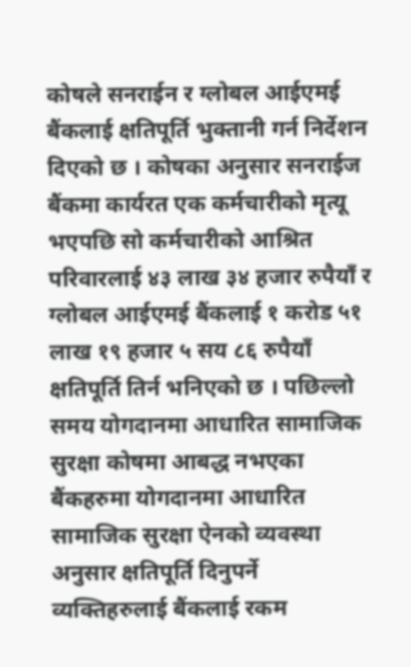कोषले सनराईन र ग्लोबल आईएमई बैंकलाई क्षतिपूर्ति भुक्तानी गर्न निर्देशन दिएको छ । कोषका अनुसार सनराईज बैंकमा कार्यरत एक कर्मचारीको मृत्यू भएपछि सो कर्मचारीको आश्रित परिवारलाई ४३ लाख ३४ हजार रुपैयाँ र ग्लोबल आईएमई बैंकलाई १ करोड ५१ लाख १९ हजार ५ सय ८६ रुपैयाँ क्षतिपूर्ति तिर्न भनिएको छ । पछिल्लो समय योगदानमा आधारित सामाजिक सुरक्षा कोषमा आबद्ध नभएका बैंकहरुमा योगदानमा आधारित सामाजिक सुरक्षा ऐनको व्यवस्था अनुसार क्षतिपूर्ति दिनुपर्ने व्यक्तिहरुलाई बैंकलाई रकम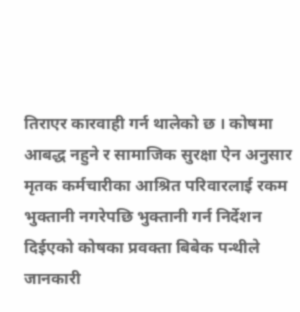तिराएर कारवाही गर्न थालेको छ । कोषमा आबद्ध नहुने र सामाजिक सुरक्षा ऐन अनुसार मृतक कर्मचारीका आश्रित परिवारलाई रकम भुक्तानी नगरेपछि भुक्तानी गर्न निर्देशन दिईएको कोषका प्रवक्ता बिबेक पन्थीले जानकारी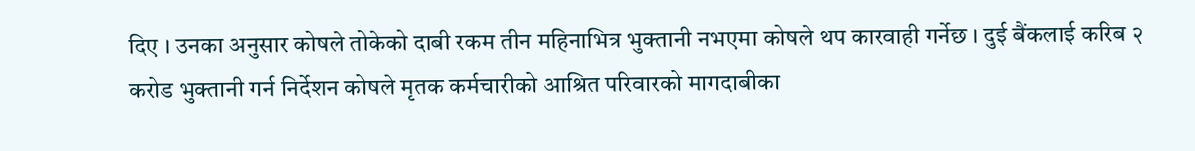दिए । उनका अनुसार कोषले तोकेको दाबी रकम तीन महिनाभित्र भुक्तानी नभएमा कोषले थप कारवाही गर्नेछ । दुई बैंकलाई करिब २ करोड भुक्तानी गर्न निर्देशन कोषले मृतक कर्मचारीको आश्रित परिवारको मागदाबीका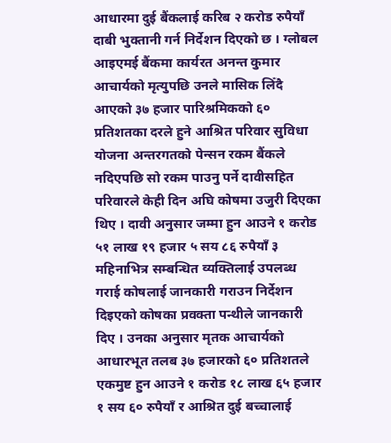आधारमा दुई बैंकलाई करिब २ करोड रुपैयाँ दाबी भुक्तानी गर्न निर्देशन दिएको छ । ग्लोबल आइएमई बैंकमा कार्यरत अनन्त कुमार आचार्यको मृत्युपछि उनले मासिक लिँदै आएको ३७ हजार पारिश्रमिकको ६० प्रतिशतका दरले हुने आश्रित परिवार सुविधा योजना अन्तरगतको पेन्सन रकम बैंकले नदिएपछि सो रकम पाउनु पर्ने दावीसहित परिवारले केही दिन अघि कोषमा उजुरी दिएका थिए । दावी अनुसार जम्मा हुन आउने १ करोड ५१ लाख १९ हजार ५ सय ८६ रुपैयाँ ३ महिनाभित्र सम्बन्धित व्यक्तिलाई उपलब्ध गराई कोषलाई जानकारी गराउन निर्देशन दिइएको कोषका प्रवक्ता पन्थीले जानकारी दिए । उनका अनुसार मृतक आचार्यको आधारभूत तलब ३७ हजारको ६० प्रतिशतले एकमुष्ट हुन आउने १ करोड १८ लाख ६५ हजार १ सय ६० रुपैयाँ र आश्रित दुई बच्चालाई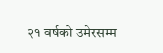२१ वर्षको उमेरसम्म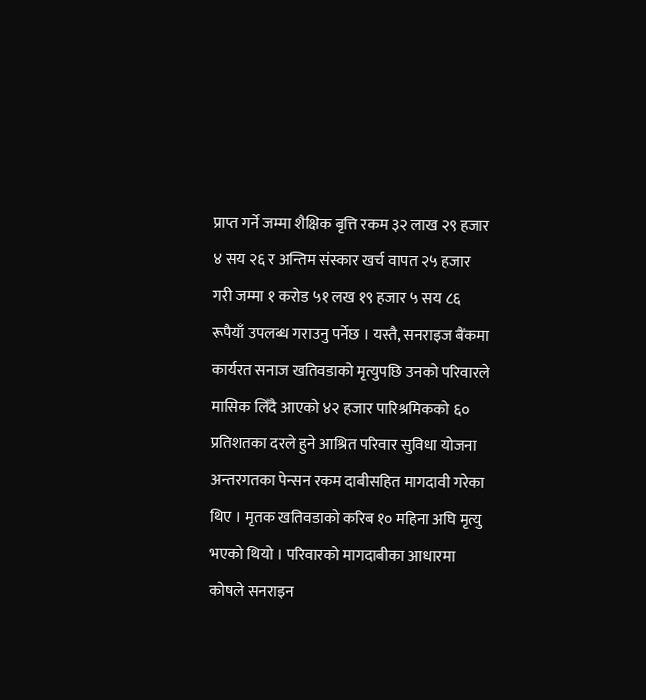प्राप्त गर्ने जम्मा शैक्षिक बृत्ति रकम ३२ लाख २९ हजार ४ सय २६ र अन्तिम संस्कार खर्च वापत २५ हजार गरी जम्मा १ करोड ५१ लख १९ हजार ५ सय ८६ रूपैयाँ उपलब्ध गराउनु पर्नेछ । यस्तै, सनराइज बैंकमा कार्यरत सनाज खतिवडाको मृत्युपछि उनको परिवारले मासिक लिँदै आएको ४२ हजार पारिश्रमिकको ६० प्रतिशतका दरले हुने आश्रित परिवार सुविधा योजना अन्तरगतका पेन्सन रकम दाबीसहित मागदावी गरेका थिए । मृतक खतिवडाको करिब १० महिना अघि मृत्यु भएको थियो । परिवारको मागदाबीका आधारमा कोषले सनराइन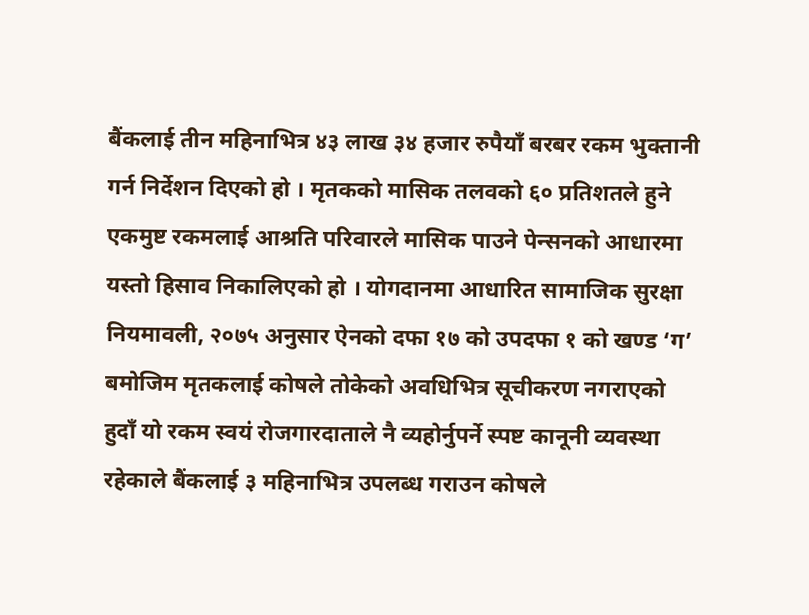बैंकलाई तीन महिनाभित्र ४३ लाख ३४ हजार रुपैयाँ बरबर रकम भुक्तानी गर्न निर्देशन दिएको हो । मृतकको मासिक तलवको ६० प्रतिशतले हुने एकमुष्ट रकमलाई आश्रति परिवारले मासिक पाउने पेन्सनको आधारमा यस्तो हिसाव निकालिएको हो । योगदानमा आधारित सामाजिक सुरक्षा नियमावली, २०७५ अनुसार ऐनको दफा १७ को उपदफा १ को खण्ड ‘ग’ बमोजिम मृतकलाई कोषले तोकेको अवधिभित्र सूचीकरण नगराएको हुदाँ यो रकम स्वयं रोजगारदाताले नै व्यहोर्नुपर्ने स्पष्ट कानूनी व्यवस्था रहेकाले बैंकलाई ३ महिनाभित्र उपलब्ध गराउन कोषले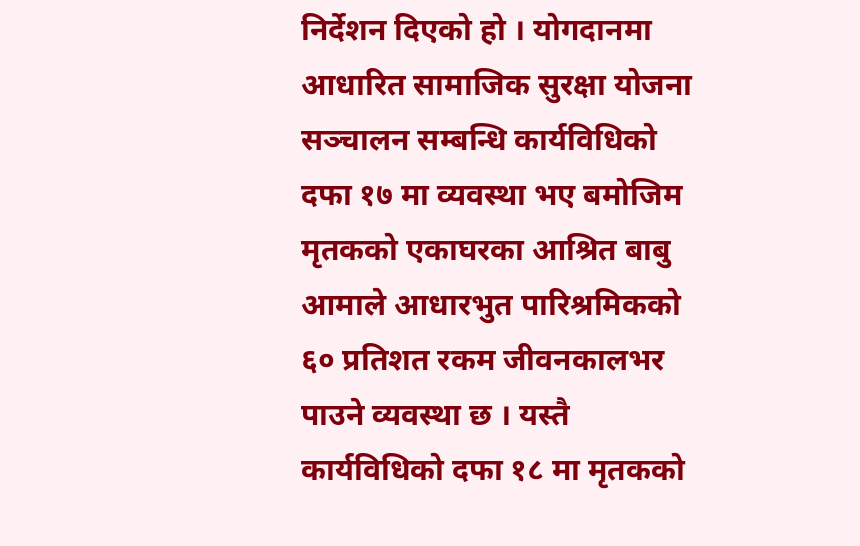निर्देशन दिएको हो । योगदानमा आधारित सामाजिक सुरक्षा योजना सञ्चालन सम्बन्धि कार्यविधिको दफा १७ मा व्यवस्था भए बमोजिम मृतकको एकाघरका आश्रित बाबु आमाले आधारभुत पारिश्रमिकको ६० प्रतिशत रकम जीवनकालभर पाउने व्यवस्था छ । यस्तै कार्यविधिको दफा १८ मा मृतकको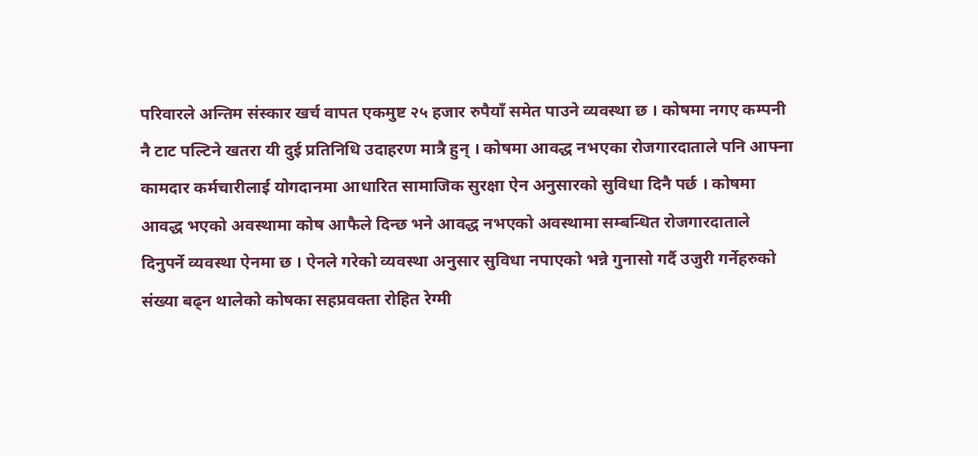परिवारले अन्तिम संस्कार खर्च वापत एकमुष्ट २५ हजार रुपैयाँ समेत पाउने व्यवस्था छ । कोषमा नगए कम्पनी नै टाट पल्टिने खतरा यी दुई प्रतिनिधि उदाहरण मात्रै हुन् । कोषमा आवद्ध नभएका रोजगारदाताले पनि आफ्ना कामदार कर्मचारीलाई योगदानमा आधारित सामाजिक सुरक्षा ऐन अनुसारको सुविधा दिनै पर्छ । कोषमा आवद्ध भएको अवस्थामा कोष आफैले दिन्छ भने आवद्ध नभएको अवस्थामा सम्बन्धित रोजगारदाताले दिनुपर्ने व्यवस्था ऐनमा छ । ऐनले गरेको व्यवस्था अनुसार सुविधा नपाएको भन्ने गुनासो गर्दै उजुरी गर्नेहरुको संख्या बढ्न थालेको कोषका सहप्रवक्ता रोहित रेग्मी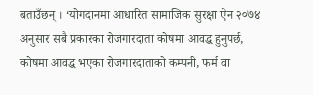बताउँछन् । ‘योगदानमा आधारित सामाजिक सुरक्षा ऐन २०७४ अनुसार सबै प्रकारका रोजगारदाता कोषमा आवद्ध हुनुपर्छ, कोषमा आवद्ध भएका रोजगारदाताको कम्पनी, फर्म वा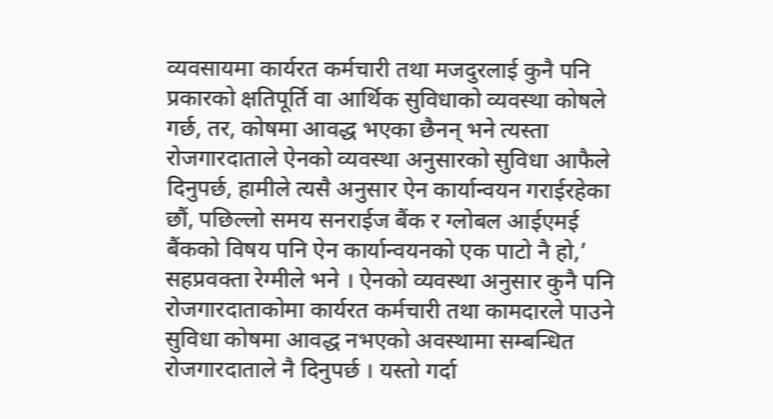व्यवसायमा कार्यरत कर्मचारी तथा मजदुरलाई कुनै पनि प्रकारको क्षतिपूर्ति वा आर्थिक सुविधाको व्यवस्था कोषले गर्छ, तर, कोषमा आवद्ध भएका छैनन् भने त्यस्ता रोजगारदाताले ऐनको व्यवस्था अनुसारको सुविधा आफैले दिनुपर्छ, हामीले त्यसै अनुसार ऐन कार्यान्वयन गराईरहेका छौं, पछिल्लो समय सनराईज बैंक र ग्लोबल आईएमई बैंकको विषय पनि ऐन कार्यान्वयनको एक पाटो नै हो,’ सहप्रवक्ता रेग्मीले भने । ऐनको व्यवस्था अनुसार कुनै पनि रोजगारदाताकोमा कार्यरत कर्मचारी तथा कामदारले पाउने सुविधा कोषमा आवद्ध नभएको अवस्थामा सम्बन्धित रोजगारदाताले नै दिनुपर्छ । यस्तो गर्दा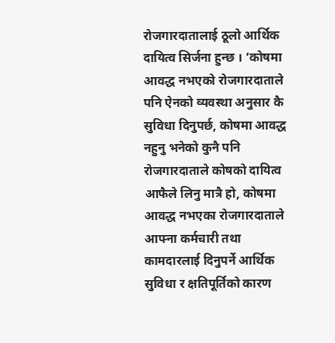रोजगारदातालाई ठूलो आर्थिक दायित्व सिर्जना हुन्छ । ‘कोषमा आवद्ध नभएको रोजगारदाताले पनि ऐनको व्यवस्था अनुसार कै सुविधा दिनुपर्छ, कोषमा आवद्ध नहुनु भनेको कुनै पनि रोजगारदाताले कोषको दायित्व आफैले लिनु मात्रै हो, कोषमा आवद्ध नभएका रोजगारदाताले आफ्ना कर्मचारी तथा कामदारलाई दिनुपर्ने आर्थिक सुविधा र क्षतिपूर्तिको कारण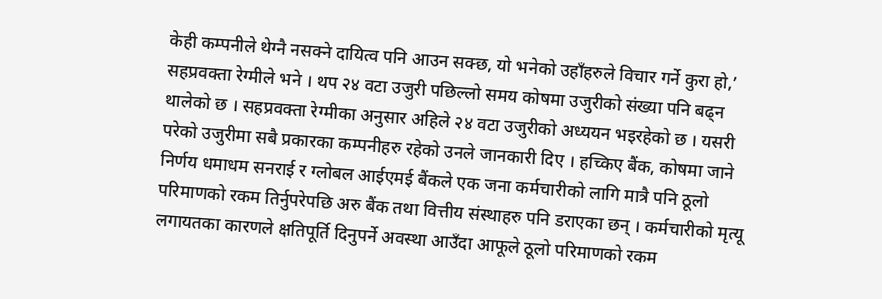केही कम्पनीले थेग्नै नसक्ने दायित्व पनि आउन सक्छ, यो भनेको उहाँहरुले विचार गर्ने कुरा हो,’ सहप्रवक्ता रेग्मीले भने । थप २४ वटा उजुरी पछिल्लो समय कोषमा उजुरीको संख्या पनि बढ्न थालेको छ । सहप्रवक्ता रेग्मीका अनुसार अहिले २४ वटा उजुरीको अध्ययन भइरहेको छ । यसरी परेको उजुरीमा सबै प्रकारका कम्पनीहरु रहेको उनले जानकारी दिए । हच्किए बैंक, कोषमा जाने निर्णय धमाधम सनराई र ग्लोबल आईएमई बैंकले एक जना कर्मचारीको लागि मात्रै पनि ठूलो परिमाणको रकम तिर्नुपरेपछि अरु बैंक तथा वित्तीय संस्थाहरु पनि डराएका छन् । कर्मचारीको मृत्यू लगायतका कारणले क्षतिपूर्ति दिनुपर्ने अवस्था आउँदा आफूले ठूलो परिमाणको रकम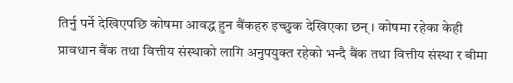तिर्नु पर्ने देखिएपछि कोषमा आवद्ध हुन बैंकहरु इच्छुक देखिएका छन् । कोषमा रहेका केही प्रावधान बैंक तथा वित्तीय संस्थाको लागि अनुपयुक्त रहेको भन्दै बैंक तथा वित्तीय संस्था र बीमा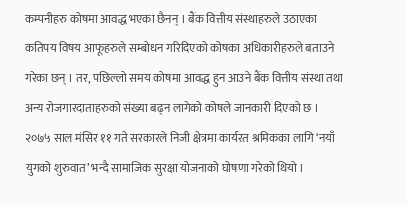कम्पनीहरु कोषमा आवद्ध भएका छैनन् । बैंक वित्तीय संस्थाहरुले उठाएका कतिपय विषय आफूहरुले सम्बोधन गरिदिएको कोषका अधिकारीहरुले बताउने गरेका छन् । तर, पछिल्लो समय कोषमा आवद्ध हुन आउने बैंक वित्तीय संस्था तथा अन्य रोजगारदाताहरुको संख्या बढ्न लागेको कोषले जानकारी दिएको छ । २०७५ साल मंसिर ११ गते सरकारले निजी क्षेत्रमा कार्यरत श्रमिकका लागि ‘नयाँ युगको शुरुवात’ भन्दै सामाजिक सुरक्षा योजनाको घोषणा गरेको थियो ।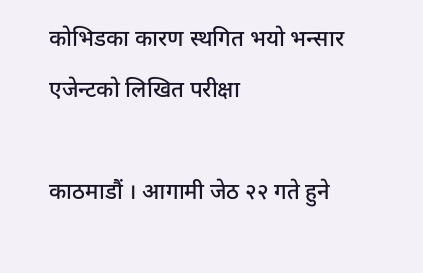कोभिडका कारण स्थगित भयो भन्सार एजेन्टको लिखित परीक्षा

काठमाडौं । आगामी जेठ २२ गते हुने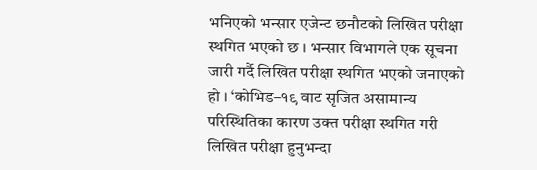भनिएको भन्सार एजेन्ट छनौटको लिखित परीक्षा स्थगित भएको छ । भन्सार विभागले एक सूचना जारी गर्दै लिखित परीक्षा स्थगित भएको जनाएको हो । ‘कोभिड–१९ वाट सृजित असामान्य परिस्थितिका कारण उक्त परीक्षा स्थगित गरी लिखित परीक्षा हुनुभन्दा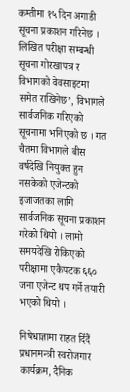कम्तीमा १५ दिन अगाडी सूचना प्रकाशन गरिनेछ । लिखित परीक्षा सम्बन्धी सूचना गोरखापत्र र विभागको वेवसाइटमा समेत राखिनेछ’, विभागले सार्वजनिक गरिएको सूचनामा भनिएको छ । गत चैतमा विभागले बीस वर्षदेखि नियुक्त हुन नसकेको एजेन्टको इजाजतका लागि सार्वजनिक सूचना प्रकाशन गरेको थियो । लामो समयदेखि रोकिएको परीक्षामा एकैपटक ६६० जना एजेन्ट थप गर्ने तयारी भएको थियो ।

निषेधाज्ञामा राहत दिँदैं प्रधानमन्त्री स्वरोजगार कार्यक्रम, दैनिक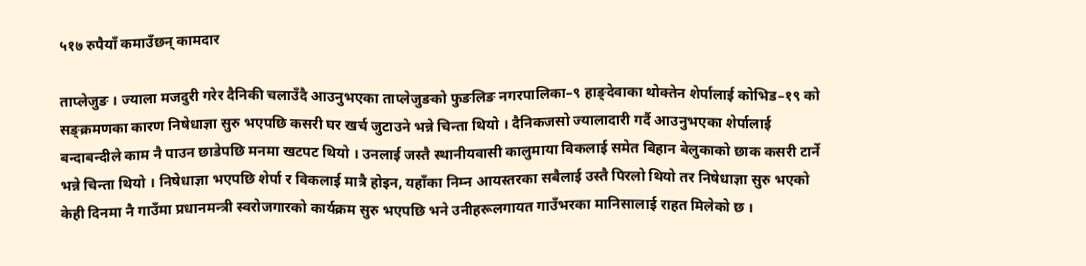५१७ रुपैयाँ कमाउँछन् कामदार

ताप्लेजुङ । ज्याला मजदुरी गरेर दैनिकी चलाउँदै आउनुभएका ताप्लेजुङको फुङलिङ नगरपालिका–९ हाङ्देवाका थोक्तेन शेर्पालाई कोभिड–१९ को सङ्क्रमणका कारण निषेधाज्ञा सुरु भएपछि कसरी घर खर्च जुटाउने भन्ने चिन्ता थियो । दैनिकजसो ज्यालादारी गर्दै आउनुभएका शेर्पालाई बन्दाबन्दीले काम नै पाउन छाडेपछि मनमा खटपट थियो । उनलाई जस्तै स्थानीयवासी कालुमाया विकलाई समेत बिहान बेलुकाको छाक कसरी टार्ने भन्ने चिन्ता थियो । निषेधाज्ञा भएपछि शेर्पा र विकलाई मात्रै होइन, यहाँका निम्न आयस्तरका सबैलाई उस्तै पिरलो थियो तर निषेधाज्ञा सुरु भएको केही दिनमा नै गाउँमा प्रधानमन्त्री स्वरोजगारको कार्यक्रम सुरु भएपछि भने उनीहरूलगायत गाउँभरका मानिसालाई राहत मिलेको छ ।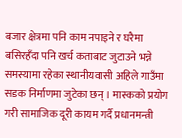बजार क्षेत्रमा पनि काम नपाइने र घरैमा बसिरहँदा पनि खर्च कताबाट जुटाउने भन्ने समस्यामा रहेका स्थानीयवासी अहिले गाउँमा सडक निर्माणमा जुटेका छन् । मास्कको प्रयोग गरी सामाजिक दूरी कायम गर्दै प्रधानमन्त्री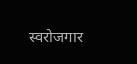स्वरोजगार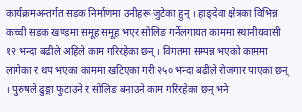कार्यक्रमअन्तर्गत सडक निर्माणमा उनीहरू जुटेका हुन् । हाङ्देवा क्षेत्रका विभिन्न कच्ची सडक खण्डमा समूह समूह भएर सोलिङ गर्नेलगायत काममा स्थानीयवासी १२ भन्दा बढीले अहिले काम गरिरहेका छन् । विगतमा सम्पन्न भएको काममा लागेका र थप भएका काममा खटिएका गरी २५० भन्दा बढीले रोजगार पाएका छन् । पुरुषले ढुङ्गा फुटाउने र सोलिङ बनाउने काम गरिरहेका छन् भने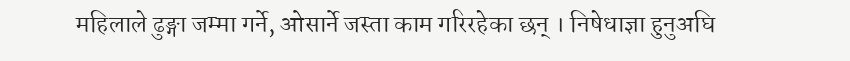महिलाले ढुङ्गा जम्मा गर्ने, ओसार्ने जस्ता काम गरिरहेका छन् । निषेधाज्ञा हुनुअघि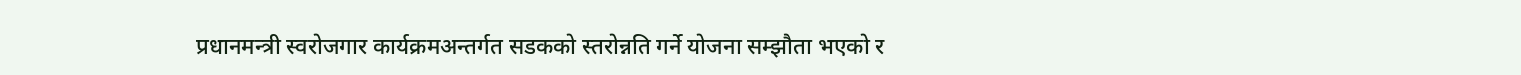प्रधानमन्त्री स्वरोजगार कार्यक्रमअन्तर्गत सडकको स्तरोन्नति गर्ने योजना सम्झौता भएको र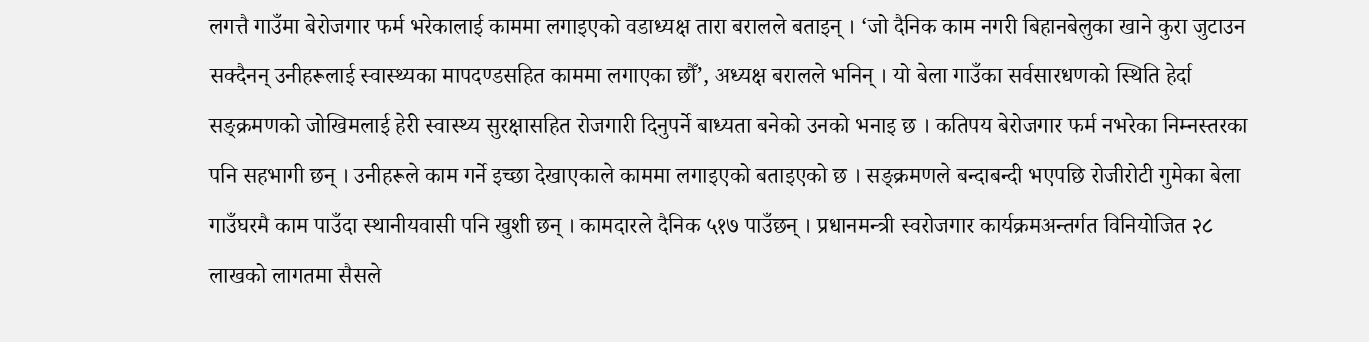लगत्तै गाउँमा बेरोजगार फर्म भरेकालाई काममा लगाइएको वडाध्यक्ष तारा बरालले बताइन् । ‘जो दैनिक काम नगरी बिहानबेलुका खाने कुरा जुटाउन सक्दैनन् उनीहरूलाई स्वास्थ्यका मापदण्डसहित काममा लगाएका छौँ’, अध्यक्ष बरालले भनिन् । यो बेला गाउँका सर्वसारधणको स्थिति हेर्दा सङ्क्रमणको जोखिमलाई हेरी स्वास्थ्य सुरक्षासहित रोजगारी दिनुपर्ने बाध्यता बनेको उनको भनाइ छ । कतिपय बेरोजगार फर्म नभरेका निम्नस्तरका पनि सहभागी छन् । उनीहरूले काम गर्ने इच्छा देखाएकाले काममा लगाइएको बताइएको छ । सङ्क्रमणले बन्दाबन्दी भएपछि रोजीरोटी गुमेका बेला गाउँघरमै काम पाउँदा स्थानीयवासी पनि खुशी छन् । कामदारले दैनिक ५१७ पाउँछन् । प्रधानमन्त्री स्वरोजगार कार्यक्रमअन्तर्गत विनियोजित २८ लाखको लागतमा सैसले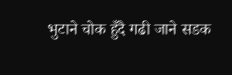भुटाने चोक हुँदै गढी जाने सडक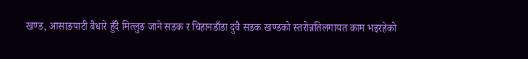खण्ड, आसाङपाटी बैधारे हुँदै मित्लुङ जाने सडक र चिहानडाँडा दुवै सडक खण्डको स्तरोन्नतिलगायत काम भइरहेको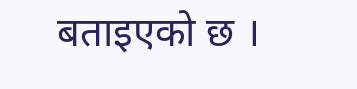बताइएको छ ।